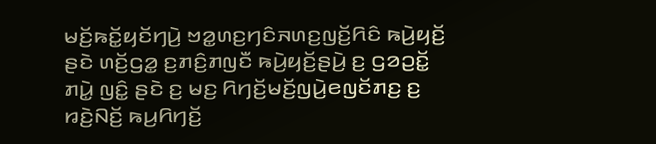ꤗꤢꤩ꤬ꤒꤢꤩ꤭ꤟꤢꤩꤚꤣꤧ꤬ ꤠꤤ꤭ꤛꤢ꤬ꤚꤢꤨꤏꤛꤢ꤬ꤜꤢꤩ꤬ꤖꤢꤨ ꤒꤣꤧ꤬ꤟꤢꤩ꤬ ꤔꤢꤧ ꤛꤢꤩ꤬ꤞꤤ꤭ ꤢ꤬ꤊꤢꤨ꤬ꤊꤜꤢꤪ ꤒꤣꤧ꤬ꤟꤢꤩ꤬ꤔꤣꤧ꤬ ꤢ꤬ ꤞꤤꤑꤢꤩ꤭ ꤊꤣꤧ꤭ ꤜꤢꤨ꤭ ꤔꤢꤧ ꤢ꤬ ꤗꤢ꤬ ꤖꤚꤢꤩ꤬ꤗꤢꤩ꤬ꤜꤣꤧ꤬ꤕꤜꤢꤩꤊꤢ꤬ ꤢ꤬ ꤙꤢꤧ꤬ꤡꤢꤩ꤬ ꤒꤣ꤬ꤖꤚꤢꤩ꤬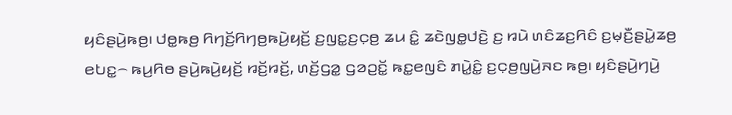ꤟꤢꤨꤔꤣꤧ꤬ꤒꤥ꤬꤯ ꤓꤥ꤭ꤒꤥ꤬ ꤖꤚꤢꤩ꤬ꤖꤚꤥ꤬ꤒꤣꤧ꤬ꤟꤢꤩ꤬ ꤢ꤬ꤜꤢ꤭ꤢ꤬ꤍ꤫ꤥ꤬ ꤘꤣ ꤢꤨ꤭ ꤘꤢꤧꤜꤥ꤭ꤓꤢꤧ꤬ ꤢ꤬ ꤙꤣꤧ ꤛꤢꤨꤘꤢ꤬ꤖꤢꤨ ꤢ꤬ꤗ꤫ꤢꤪ꤬ꤔꤣꤧ꤭ꤘꤥ꤬ ꤕꤝꤢ꤭꤮ ꤒꤣ꤬ꤖꤥ ꤔꤣꤧ꤬ꤒꤣꤧ꤬ꤟꤢꤩ꤬ ꤙꤢꤩ꤬ꤙꤢꤩ꤬, ꤛꤢꤩ꤬ꤞꤤ꤭ ꤞꤤꤑꤢꤩ꤭ ꤒꤢ꤭ꤕꤜꤢꤨ ꤊꤣꤧ꤭ꤢꤨ꤭ ꤢ꤬ꤍ꤫ꤥ꤬ꤜꤣꤧ꤬ꤏꤢ ꤒꤥ꤬꤯ ꤟꤢꤨꤔꤣꤧ꤬ꤚꤣꤧ꤬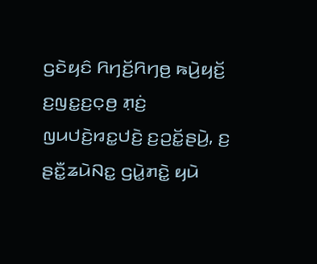ꤞꤢꤧꤟꤢꤨ ꤖꤚꤢꤩ꤬ꤖꤚꤥ꤬ ꤒꤣꤧ꤬ꤟꤢꤩ꤬ ꤢ꤬ꤜꤢ꤭ꤢ꤬ꤍ꤫ꤥ꤬ ꤊ꤫ꤢꤦ꤬ ꤜꤣꤓꤢꤧ꤬ꤙꤢ꤭ꤓꤢꤧ꤬ ꤢ꤬ꤑꤢꤩ꤭ꤔꤣꤧ꤬, ꤢ꤬ ꤔꤢꤪ꤭ꤘꤣꤧꤡꤢ꤭ ꤞꤣꤧ꤭ꤊꤢꤧ꤭ ꤟꤣꤧ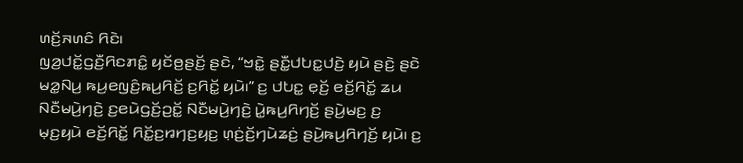ꤛꤢꤩ꤬ꤏꤛꤢꤨ ꤖꤢꤧ꤯
ꤜꤤ꤬ꤓꤢꤩ꤭ꤞꤢꤪ꤬ꤖꤢꤊꤢꤨ꤭ ꤟꤢꤩꤥ꤬ꤔꤢꤩ꤬ ꤔꤢꤧ, “ꤠꤢꤧ꤭ ꤔꤢꤪ꤭ꤓꤝꤢ꤭ꤓꤢꤧ꤬ ꤟꤣꤧ ꤔꤢꤧ꤬ ꤔꤢꤧ ꤗꤤ꤭ꤡꤣ꤬ ꤒꤣ꤬ꤕꤜꤢꤨ꤬ꤒꤣ꤬ꤖꤢꤩ꤬ ꤢ꤬ꤖꤢꤩ꤭ ꤟꤣꤧ꤯” ꤢ꤬ ꤓꤝꤢ꤭ ꤕ꤫ꤢꤩ꤬ ꤕꤢꤩ꤬ꤖꤢꤩ꤭ ꤘꤣ ꤡꤢꤪꤗꤣꤧ꤬ꤚꤢꤧ꤬ ꤢ꤬ꤕꤣꤧꤞꤢꤩ꤬ꤑꤢꤩ꤭ ꤡꤢꤪꤗꤣꤧ꤬ꤚꤢꤧ꤬ ꤣꤧ꤭ꤒꤣ꤬ꤖꤚꤢꤩ꤬ ꤔꤣꤧ꤬ꤗꤢ꤬ ꤢ꤬ ꤗ꤫ꤢ꤬ꤟꤣꤧ ꤕꤢꤩ꤬ꤖꤢꤩ꤭ ꤖꤢꤩ꤭ꤢ꤬ꤙꤚꤢ꤬ꤟꤢ꤬ ꤛ꤫ꤢꤦ꤬ꤢꤩ꤬ꤚꤣꤧꤘꤢꤦ꤬ ꤔꤣꤧ꤬ꤒꤣ꤬ꤖꤚꤢꤩ꤬ ꤟꤣꤧ꤯ ꤢ꤬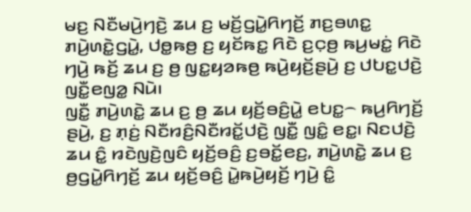ꤗꤢ꤬ ꤡꤢꤪꤗꤣꤧ꤬ꤚꤢꤧ꤬ ꤘꤣ ꤢ꤬ ꤗꤢꤩ꤬ꤞꤣꤧ꤭ꤖꤚꤢꤩ꤬ ꤊꤢ꤬ꤋꤛꤢ꤭ ꤊꤣꤧ꤬ꤛꤢꤧ꤭ꤞꤣꤧ꤭, ꤓꤥ꤭ꤒꤥ꤬ ꤢ꤬ ꤟꤢꤩꤒꤢ꤭ ꤖꤢꤧ ꤢ꤬ꤍ꤫ꤥ꤬ ꤒꤣ꤬ꤗꤢꤦ꤭ ꤖꤢꤧ ꤚꤣꤧ꤬ ꤒꤢꤩ꤬ ꤘꤣ ꤢ꤬ ꤥ꤬ ꤜꤢ꤭ꤟꤤꤒꤥ꤬ ꤒꤣꤧ꤬ꤟꤢꤩ꤬ꤔꤣꤧ꤬ ꤢ꤬ ꤓꤝꤢ꤭ꤓꤢꤧ꤬ ꤜꤢꤪ꤭ꤕꤜꤤ꤭ ꤡꤣꤧ꤯
ꤜꤢꤪ꤭ ꤊꤣꤧ꤬ꤛꤢꤧ꤭ ꤘꤣ ꤢ꤬ ꤥ꤬ ꤘꤣ ꤟꤢꤩ꤬ꤋꤢꤨ꤬ꤣꤧ꤭ ꤕꤝꤢ꤭꤮ ꤒꤣ꤬ꤖꤚꤢꤩ꤬ ꤔꤣꤧ꤬, ꤢ꤬ ꤊ꤫ꤢꤦ꤬ ꤡꤢꤪꤙꤢꤨ꤬ꤡꤢꤪꤙꤢꤩ꤭ꤓꤢꤧ꤬ ꤜꤢꤪ꤭ ꤜꤢꤨ꤭ ꤕꤢ꤭꤯ ꤡꤢꤓꤢꤧ꤬ ꤘꤣ ꤢꤨ꤭ ꤙꤢꤧꤜꤢꤧ꤬ꤜꤢꤨ ꤟꤢꤩ꤬ꤋꤢꤨ꤬ ꤢ꤬ꤋꤢꤩ꤭ꤕꤢ꤬, ꤊꤣꤧ꤬ꤛꤢꤧ꤭ ꤘꤣ ꤢ꤬ ꤥ꤬ꤞꤣꤧ꤭ꤖꤚꤢꤩ꤬ ꤘꤣ ꤟꤢꤩ꤬ꤋꤢꤨ꤬ ꤣꤧ꤭ꤒꤣꤧ꤬ꤟꤢꤩ꤬ ꤚꤣꤧ꤬ ꤢꤨ꤭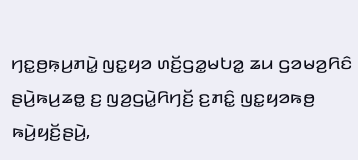ꤚꤢ꤭ꤥ꤬ꤒ꤫ꤣ꤬ꤊꤣꤧ꤭ ꤜꤢ꤭ꤟꤤ ꤛꤢꤩ꤬ꤞꤤ꤭ꤗꤝꤤ꤭ ꤘꤣ ꤞꤤꤗꤤ꤬ꤖꤢꤨ ꤔꤣꤧ꤬ꤒꤣ꤬ꤘꤥ꤭ ꤢ꤬ ꤜꤤ꤬ꤞꤣꤧ꤭ꤖꤚꤢꤩ꤬ ꤢ꤬ꤊꤢꤨ꤭ ꤜꤢ꤭ꤟꤤꤒꤥ꤬ ꤒꤣꤧ꤬ꤟꤢꤩ꤬ꤔꤣꤧ꤬,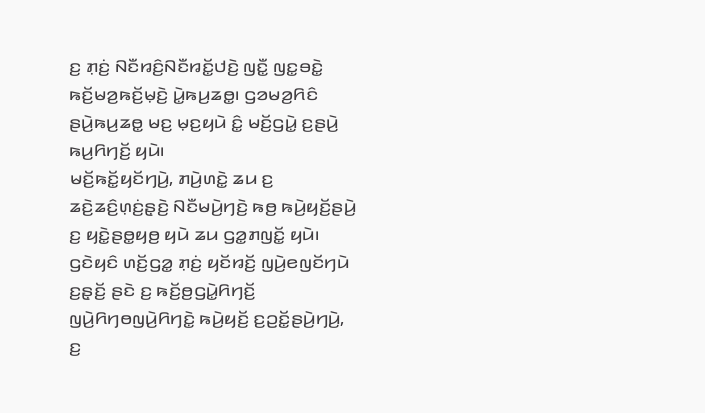ꤢ꤬ ꤊ꤫ꤢꤦ꤬ ꤡꤢꤪꤙꤢꤨ꤬ꤡꤢꤪꤙꤢꤩ꤭ꤓꤢꤧ꤬ ꤜꤢꤪ꤭ ꤜꤢ꤭ꤋꤢꤧ꤭ ꤒꤢꤩ꤬ꤗꤤ꤬ꤒꤢꤩ꤬ꤗ꤫ꤢꤧ꤬ ꤣꤧ꤭ꤒꤣ꤬ꤘꤥ꤭꤯ ꤞꤤꤗꤤ꤬ꤖꤢꤨ ꤔꤣꤧ꤬ꤒꤣ꤬ꤘꤥ꤭ ꤗꤢ꤬ ꤗ꤫ꤢ꤬ꤟꤣꤧ ꤢꤨ꤭ ꤗꤢꤩ꤬ꤞꤣꤧ꤭ ꤢ꤬ꤔꤣꤧ꤬ ꤒꤣ꤬ꤖꤚꤢꤩ꤬ ꤟꤣꤧ꤯
ꤗꤢꤩ꤬ꤒꤢꤩ꤭ꤟꤢꤩꤚꤣꤧ꤬, ꤊꤣꤧ꤬ꤛꤢꤧ꤭ ꤘꤣ ꤢ꤬ ꤘꤢꤧ꤬ꤘꤢꤨ꤬ꤛ꤫ꤢꤦ꤬ꤔ꤫ꤢꤧ꤬ ꤡꤢꤪꤗꤣꤧ꤬ꤚꤢꤧ꤬ ꤒꤥ꤬ ꤒꤣꤧ꤬ꤟꤢꤩ꤬ꤔꤣꤧ꤬ ꤢ꤬ ꤟꤢꤧ꤭ꤔꤥ꤭ꤟꤥ꤬ ꤟꤣꤧ ꤘꤣ ꤞꤤ꤭ꤊꤜꤢꤩ꤭ ꤟꤣꤧ꤯ ꤞꤢꤧꤟꤢꤨ ꤛꤢꤩ꤬ꤞꤤ꤭ ꤊ꤫ꤢꤦ꤬ ꤟꤢꤩꤙꤢꤩ꤬ ꤜꤣꤧ꤬ꤕꤜꤢꤩꤚꤣꤧ ꤢ꤬ꤔ꤫ꤢꤩ꤬ ꤔꤢꤧ ꤢ꤬ ꤒꤢꤩ꤬ꤥ꤬ꤞꤣꤧ꤭ꤖꤚꤢꤩ꤬ ꤜꤣꤧ꤬ꤖꤚꤥꤜꤣꤧ꤬ꤖꤚꤢꤧ꤭ ꤒꤣꤧ꤬ꤟꤢꤩ꤬ ꤢ꤬ꤑꤢꤩ꤭ꤔꤣꤧ꤬ꤚꤣꤧ꤬, ꤢ꤬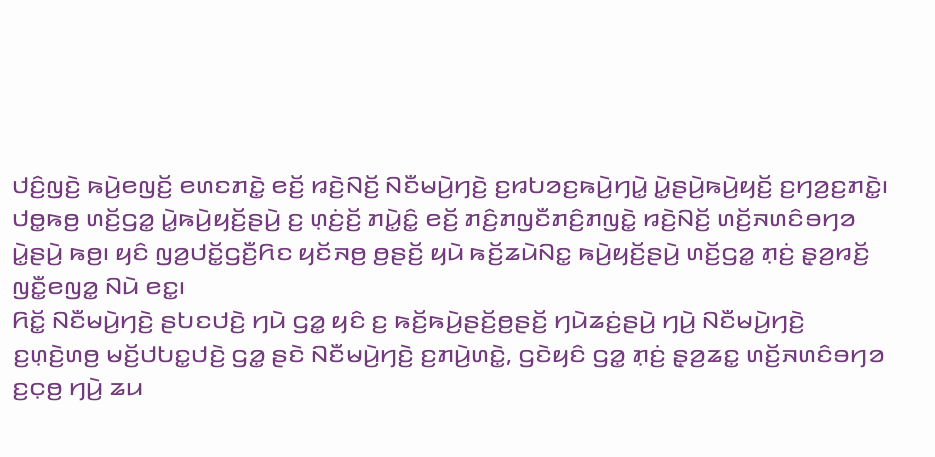ꤓꤢꤨ꤬ꤜꤢꤧ꤬ ꤒꤣꤧ꤬ꤕꤜꤢꤩ꤬ ꤕꤛꤢꤊꤢꤧ꤭ ꤕꤢꤩ꤬ ꤙꤢꤧ꤬ꤡꤢꤩ꤬ ꤡꤢꤪꤗꤣꤧ꤬ꤚꤢꤧ꤬ ꤢ꤬ꤙꤝꤤꤢ꤬ꤒꤣꤧ꤬ꤚꤣꤧ꤭ ꤣꤧ꤭ꤔꤣꤧ꤬ꤒꤣꤧ꤬ꤟꤢꤩ꤬ ꤢ꤬ꤚꤤ꤬ꤢ꤬ꤊꤢꤧ꤭꤯ ꤓꤥ꤭ꤒꤥ꤬ ꤛꤢꤩ꤬ꤞꤤ꤭ ꤣꤧ꤭ꤒꤣꤧ꤬ꤟꤢꤩ꤬ꤔꤣꤧ꤬ ꤢ꤬ ꤛ꤫ꤢꤦ꤬ꤢꤩ꤬ ꤊꤣꤧ꤭ꤢꤨ꤭ ꤕꤢꤩ꤬ ꤊꤢꤨ꤬ꤊꤜꤢꤪꤊꤢꤨ꤬ꤊꤜꤢꤧ꤭ ꤙꤢꤧ꤬ꤡꤢꤩ꤬ ꤛꤢꤩ꤬ꤏꤛꤢꤨꤋꤚꤤ ꤣꤧ꤭ꤔꤣꤧ꤬ ꤒꤥ꤬꤯ ꤟꤢꤨ ꤜꤤ꤬ꤓꤢꤩ꤭ꤞꤢꤪ꤬ꤖꤢ ꤟꤢꤩꤏꤥ꤬ ꤥ꤬ꤔꤢꤩ꤬ ꤟꤣꤧ ꤒꤢꤩ꤬ꤘꤣꤧꤡꤢ꤭ ꤒꤣꤧ꤬ꤟꤢꤩ꤬ꤔꤣꤧ꤬ ꤛꤢꤩ꤬ꤞꤤ꤭ ꤊ꤫ꤢꤦ꤬ ꤔ꤫ꤤ꤬ꤙꤢꤩ꤬ ꤜꤢꤪ꤭ꤕꤜꤤ꤭ ꤡꤣꤧ ꤕꤢ꤭꤯
ꤖꤢꤩ꤭ ꤡꤢꤪꤗꤣꤧ꤬ꤚꤢꤧ꤬ ꤔꤝꤢꤓꤢꤧ꤬ ꤚꤣꤧ ꤞꤤ꤭ ꤟꤢꤨ ꤢ꤬ ꤒꤢꤩ꤬ꤒꤣꤧ꤬ꤔꤢꤩ꤬ꤥ꤬ꤔꤢꤩ꤬ ꤚꤣꤧꤘꤢꤦ꤬ꤔꤣꤧ꤬ ꤚꤣꤧ꤬ ꤡꤢꤪꤗꤣꤧ꤬ꤚꤢꤧ꤬ ꤢ꤬ꤛ꤫ꤢꤧ꤬ꤛꤥ꤬ ꤗꤢꤩ꤬ꤓꤝꤢ꤭ꤓꤢꤧ꤬ ꤞꤤ꤭ ꤔꤢꤧ ꤡꤢꤪꤗꤣꤧ꤬ꤚꤢꤧ꤬ ꤢ꤬ꤊꤣꤧ꤬ꤛꤢꤧ꤭, ꤞꤢꤧꤟꤢꤨ ꤞꤤ꤭ ꤊ꤫ꤢꤦ꤬ ꤔ꤫ꤤ꤬ꤘꤢ꤭ ꤛꤢꤩ꤬ꤏꤛꤢꤨꤋꤚꤤ ꤢ꤬ꤍ꤫ꤥ꤬ ꤚꤣꤧ꤬ ꤘꤣ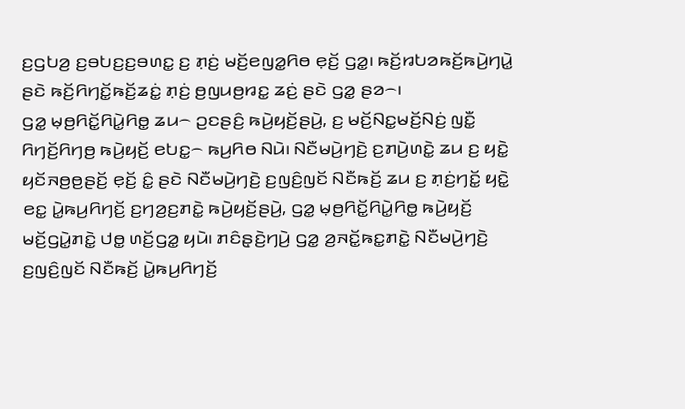ꤢ꤬ꤞꤝꤤ꤬ ꤢ꤬ꤋꤝꤢ꤬ꤢ꤬ꤋꤛꤢ꤭ ꤢ꤬ ꤊ꤫ꤢꤦ꤬ ꤗꤢꤩ꤬ꤕꤜꤤ꤭ꤖꤥ ꤕ꤫ꤢꤩ꤬ ꤞꤤ꤭꤯ ꤒꤢꤩ꤬ꤙꤝꤤꤒꤢꤩ꤬ꤒꤣꤧ꤬ꤚꤣꤧ꤭ ꤔꤢꤧ ꤒꤢꤩ꤬ꤖꤚꤢꤩ꤭ꤒꤢꤩ꤬ꤘꤢꤦ꤭ ꤊ꤫ꤢꤦ꤬ ꤥ꤬ꤜꤣꤥ꤬ꤙꤢ꤭ ꤘꤢꤦ꤬ ꤔꤢꤧ ꤞꤤ꤭ ꤔꤤ꤮꤯
ꤞꤤ꤭ ꤗ꤫ꤥ꤬ꤖꤢꤩ꤭ꤖꤣꤧ꤭ꤖꤥ꤭ ꤘꤣ꤮ ꤑꤢꤔꤢꤨ꤬ ꤒꤣꤧ꤬ꤟꤢꤩ꤬ꤔꤣꤧ꤬, ꤢ꤬ ꤗꤢꤩ꤬ꤡꤢ꤭ꤗꤢꤩ꤬ꤡꤢꤦ꤬ ꤜꤢꤪ꤭ ꤖꤚꤢꤩ꤬ꤖꤚꤥ꤬ ꤒꤣꤧ꤬ꤟꤢꤩ꤬ ꤕꤝꤢ꤭꤮ ꤒꤣ꤬ꤖꤥ ꤡꤣꤧ꤯ ꤡꤢꤪꤗꤣꤧ꤬ꤚꤢꤧ꤬ ꤢ꤬ꤊꤣꤧ꤬ꤛꤢꤧ꤭ ꤘꤣ ꤢ꤬ ꤟꤢꤧ꤭ ꤟꤢꤩꤏꤥ꤬ꤥ꤬ꤔꤢꤩ꤬ ꤕ꤫ꤢꤩ꤬ ꤢꤨ꤭ ꤔꤢꤧ ꤡꤢꤪꤗꤣꤧ꤬ꤚꤢꤧ꤬ ꤢ꤬ꤜꤢꤨ꤬ꤜꤢꤩ ꤡꤢꤪꤒꤢꤩ꤬ ꤘꤣ ꤢ꤬ ꤊ꤫ꤢꤦ꤬ꤚꤢꤩ꤭ ꤟꤢꤧ꤭ ꤕꤢ꤭ ꤣꤧ꤭ꤒꤣ꤬ꤖꤚꤢꤩ꤬ ꤢ꤬ꤚꤤ꤬ꤢ꤬ꤊꤢꤧ꤭ ꤒꤣꤧ꤬ꤟꤢꤩ꤬ꤔꤣꤧ꤬, ꤞꤤ꤭ ꤗ꤫ꤥ꤬ꤖꤢꤩ꤭ꤖꤣꤧ꤭ꤖꤥ꤭ ꤒꤣꤧ꤬ꤟꤢꤩ꤬ ꤗꤢꤩ꤬ꤞꤣꤧ꤭ꤊꤢꤧ꤭ ꤓꤥ꤭ ꤛꤢꤩ꤬ꤞꤤ꤭ ꤟꤣꤧ꤯ ꤊꤢꤨꤔ꤫ꤢꤧ꤬ꤚꤣꤧ꤬ ꤞꤤ꤭ ꤤ꤬ꤏꤢꤩ꤭ꤒꤢ꤭ꤊꤢꤧ꤭ ꤡꤢꤪꤗꤣꤧ꤬ꤚꤢꤧ꤬ ꤢ꤬ꤜꤢꤨ꤬ꤜꤢꤩ ꤡꤢꤪꤒꤢꤩ꤬ ꤣꤧ꤭ꤒꤣ꤬ꤖꤚꤢꤩ꤬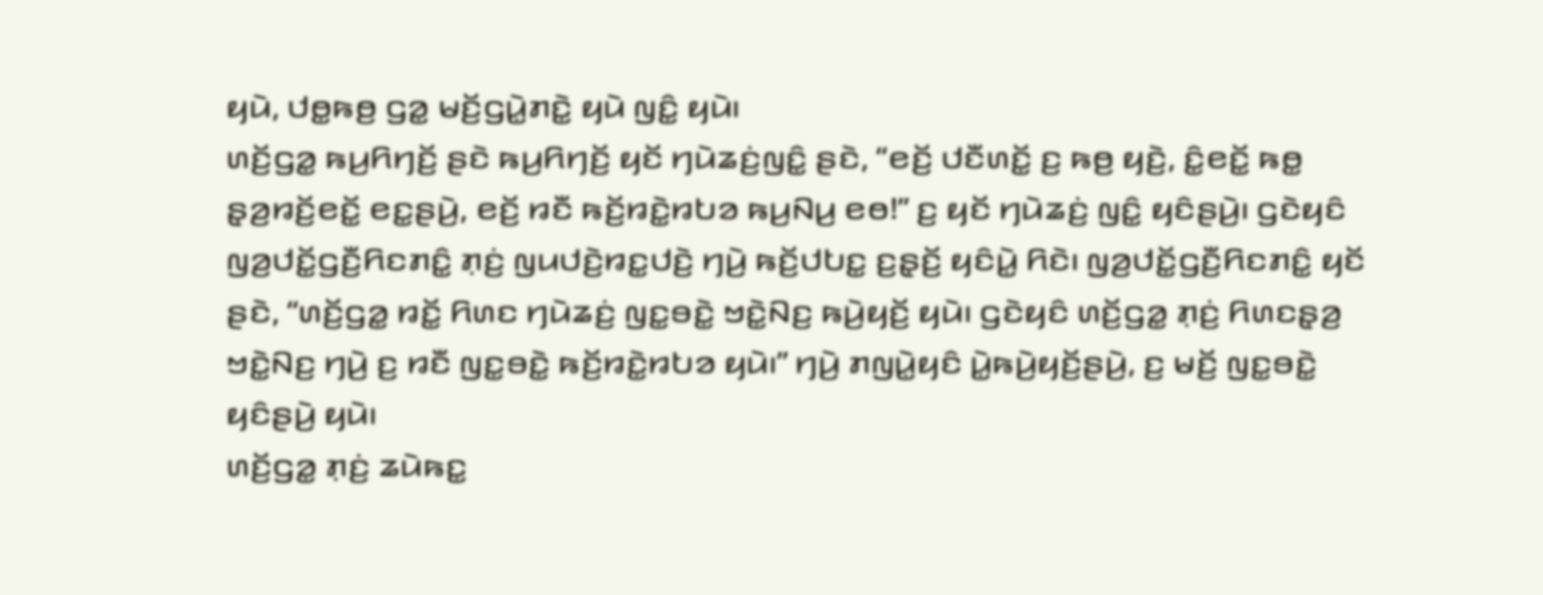ꤟꤣꤧ, ꤓꤥ꤭ꤒꤥ꤬ ꤞꤤ꤭ ꤗꤢꤩ꤬ꤞꤣꤧ꤭ꤊꤢꤧ꤭ ꤟꤣꤧ ꤜꤢꤨ꤭ ꤟꤣꤧ꤯
ꤛꤢꤩ꤬ꤞꤤ꤭ ꤒꤣ꤬ꤖꤚꤢꤩ꤬ ꤔꤢꤧ ꤒꤣ꤬ꤖꤚꤢꤩ꤬ ꤟꤢꤩ ꤚꤣꤧꤘꤢꤦ꤬ꤜꤢꤨ꤭ ꤔꤢꤧ, “ꤕꤢꤩ꤬ ꤓꤢꤪꤛꤢꤩ꤭ ꤢ꤬ ꤒꤥ꤬ ꤟꤢꤧ꤬, ꤢꤨ꤭ꤕꤢꤩ꤭ ꤒꤥ꤭ ꤔ꤫ꤤ꤬ꤙꤢꤩ꤬ꤕꤢꤩ꤭ ꤕꤢ꤭ꤔꤣꤧ꤬, ꤕꤢꤩ꤬ ꤙꤢꤪ ꤒꤢꤩ꤬ꤙꤢꤧ꤭ꤙꤝꤤ ꤒꤣ꤬ꤡꤣ꤬ ꤕꤥ!” ꤢ꤬ ꤟꤢꤩ ꤚꤣꤧꤘꤢꤦ꤬ ꤜꤢꤨ꤭ ꤟꤢꤨꤔꤣꤧ꤬꤯ ꤞꤢꤧꤟꤢꤨ ꤜꤤ꤬ꤓꤢꤩ꤭ꤞꤢꤪ꤬ꤖꤢꤊꤢꤨ꤭ ꤊ꤫ꤢꤦ꤬ ꤜꤣꤓꤢꤧ꤬ꤙꤢ꤭ꤓꤢꤧ꤬ ꤚꤣꤧ꤬ ꤒꤢꤩ꤬ꤓꤝꤢ꤭ ꤢ꤬ꤔ꤫ꤢꤩ꤬ ꤟꤢꤨꤣꤧ꤭ ꤖꤢꤧ꤯ ꤜꤤ꤬ꤓꤢꤩ꤭ꤞꤢꤪ꤬ꤖꤢꤊꤢꤨ꤭ ꤟꤢꤩ ꤔꤢꤧ, “ꤛꤢꤩ꤬ꤞꤤ꤭ ꤙꤢꤩ꤭ ꤖꤛꤢ ꤚꤣꤧꤘꤢꤦ꤬ ꤜꤢ꤭ꤋꤢꤧ꤭ ꤠꤢꤧ꤭ꤡꤢ꤬ ꤒꤣꤧ꤬ꤟꤢꤩ꤬ ꤟꤣꤧ꤯ ꤞꤢꤧꤟꤢꤨ ꤛꤢꤩ꤬ꤞꤤ꤭ ꤊ꤫ꤢꤦ꤬ ꤖꤛꤢꤔ꤫ꤤ꤬ ꤠꤢꤧ꤭ꤡꤢ꤬ ꤚꤣꤧ꤬ ꤢ꤬ ꤙꤢꤪ ꤜꤢ꤭ꤋꤢꤧ꤭ ꤒꤢꤩ꤬ꤙꤢꤧ꤭ꤙꤝꤤ ꤟꤣꤧ꤯” ꤚꤣꤧ꤬ ꤊꤜꤣꤧ꤭ꤟꤢꤨ ꤣꤧ꤭ꤒꤣꤧ꤬ꤟꤢꤩ꤬ꤔꤣꤧ꤬, ꤢ꤬ ꤗꤢꤩ꤬ ꤜꤢ꤭ꤋꤢꤧ꤭ ꤟꤢꤨꤔꤣꤧ꤬ ꤟꤣꤧ꤯
ꤛꤢꤩ꤬ꤞꤤ꤭ ꤊ꤫ꤢꤦ꤬ ꤘꤣꤧꤒꤢ꤭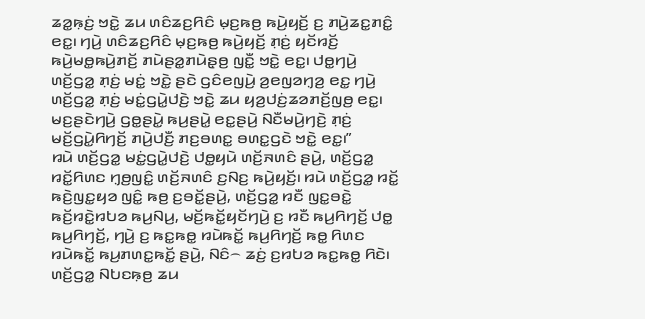ꤘꤤ꤭ꤒ꤫ꤢꤦ꤬ ꤠꤢꤧ꤭ ꤘꤣ ꤛꤢꤨꤘꤢ꤬ꤖꤢꤨ ꤗ꤫ꤢ꤬ꤒꤥ꤬ ꤒꤣꤧ꤬ꤟꤢꤩ꤬ ꤢ꤬ ꤊꤣꤧ꤬ꤘꤢ꤭ꤊꤢꤨ꤭ ꤕꤢ꤭꤯ ꤚꤣꤧ꤬ ꤛꤢꤨꤘꤢ꤬ꤖꤢꤨ ꤗ꤫ꤢ꤬ꤒꤥ꤬ ꤒꤣꤧ꤬ꤟꤢꤩ꤬ ꤊ꤫ꤢꤦ꤬ ꤟꤢꤩꤙꤢꤩ꤬ ꤒꤣꤧ꤬ꤗꤥ꤭ꤒꤣꤧ꤬ꤊꤢꤩ꤬ ꤊꤣꤧꤔꤤ꤭ꤊꤣꤧꤔ꤫ꤥ꤬ ꤜꤢꤪ꤭ ꤠꤢꤧ꤭ ꤕꤢ꤭꤯ ꤓꤥ꤭ꤚꤣꤧ꤬ ꤛꤢꤩ꤬ꤞꤤ꤭ ꤊ꤫ꤢꤦ꤬ ꤗꤢꤦ꤭ ꤠꤢꤧ꤭ ꤔꤢꤧ ꤞꤢꤨꤕꤜꤣꤧ꤬ ꤤ꤬ꤕꤜꤤꤚ꤫ꤤ꤬ ꤕꤢ꤭ ꤚꤣꤧ꤬ ꤛꤢꤩ꤬ꤞꤤ꤭ ꤊ꤫ꤢꤦ꤬ ꤗꤢꤦ꤭ꤞꤣꤧ꤭ꤓꤢꤧ꤬ ꤠꤢꤧ꤭ ꤘꤣ ꤟꤤ꤬ꤓꤢꤦ꤬ꤘꤤꤊꤢꤩ꤬ꤜꤥ꤬ ꤕꤢ꤭꤯ ꤗꤢ꤬ꤔꤢꤧꤚꤣꤧ꤬ ꤞꤥ꤭ꤔꤣꤧ꤭ ꤒꤣ꤬ꤔꤣꤧ꤭ ꤕꤢ꤭ꤔꤣꤧ꤬ ꤡꤢꤪꤗꤣꤧ꤬ꤚꤢꤧ꤬ ꤊ꤫ꤢꤦ꤬ ꤗꤢꤩ꤬ꤞꤣꤧ꤭ꤖꤚꤢꤩ꤬ ꤊꤣꤧ꤬ꤓꤢꤪ꤬ ꤊꤢ꤬ꤋꤛꤢ꤭ ꤋꤛꤢ꤭ꤞꤢꤧ ꤠꤢꤧ꤭ ꤕꤢ꤭꤯”
ꤙꤣꤧ ꤛꤢꤩ꤬ꤞꤤ꤭ ꤗꤢꤦ꤭ꤞꤣꤧ꤭ꤓꤢꤧ꤬ ꤓꤥ꤭ꤟꤣꤧ ꤛꤢꤩ꤬ꤏꤛꤢꤨ ꤔꤣꤧ꤬, ꤛꤢꤩ꤬ꤞꤤ꤭ ꤙꤢꤩ꤭ꤖꤛꤢ ꤚ꤫ꤥ꤬ꤜꤢꤨ꤭ ꤛꤢꤩ꤬ꤏꤛꤢꤨ ꤢ꤬ꤡꤢ꤬ ꤒꤣꤧ꤬ꤟꤢꤩ꤬꤯ ꤙꤣꤧ ꤛꤢꤩ꤬ꤞꤤ꤭ ꤙꤢꤩ꤭ ꤒꤢꤧ꤬ꤜꤢ꤭ꤟꤤ ꤜꤢꤨ꤭ ꤒꤥ꤬ ꤢ꤬ꤋꤢꤩ꤭ꤔꤣꤧ꤬, ꤛꤢꤩ꤬ꤞꤤ꤭ ꤙꤢꤪ ꤜꤢ꤭ꤋꤢꤧ꤭ ꤒꤢꤩ꤬ꤙꤢꤧ꤭ꤙꤝꤤ ꤒꤣ꤬ꤡꤣ꤬, ꤗꤢꤩ꤬ꤒꤢꤩ꤭ꤟꤢꤩꤚꤣꤧ꤬ ꤢ꤬ ꤙꤢꤪ ꤒꤣ꤬ꤖꤚꤢꤩ꤬ ꤓꤥ꤭ ꤒꤣ꤬ꤖꤚꤢꤩ꤬, ꤚꤣꤧ꤬ ꤢ꤬ ꤒꤢ꤭ꤒꤥ꤭ ꤙꤣꤧꤒꤢꤩ꤭ ꤒꤣ꤬ꤖꤚꤢꤩ꤬ ꤒꤥ꤭ ꤖꤛꤢ ꤙꤣꤧꤒꤢꤩ꤭ ꤒꤣ꤬ꤊꤛꤢ꤭ꤒꤢꤩ꤭ ꤔꤣꤧ꤬, ꤡꤢꤨ꤮ ꤘꤢꤦ꤬ ꤢ꤬ꤙꤝꤤ ꤒꤢ꤭ꤒꤥ꤭ ꤖꤢꤧ꤯
ꤛꤢꤩ꤬ꤞꤤ꤭ ꤡꤝꤢꤒ꤫ꤥ꤬ ꤘꤣ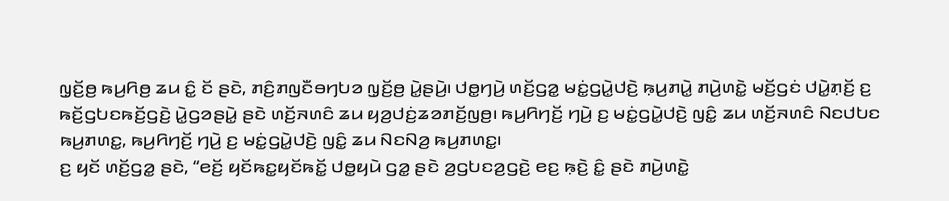ꤜ꤫ꤢꤩ꤬ꤥ꤬ ꤒꤣ꤬ꤖꤥ꤬ ꤘꤣ ꤢꤨ꤭ ꤢꤩ ꤔꤢꤧ, ꤊꤢꤨ꤬ꤊꤜꤢꤪꤋꤚꤝꤤ ꤜ꤫ꤢꤩ꤬ꤥ꤬ ꤣꤧ꤭ꤔꤣꤧ꤬꤯ ꤓꤥ꤭ꤚꤣꤧ꤬ ꤛꤢꤩ꤬ꤞꤤ꤭ ꤗꤢꤦ꤭ꤞꤣꤧ꤭ꤓꤢꤧ꤬ ꤒ꤫ꤣ꤬ꤊꤣꤧ꤭ ꤊꤣꤧ꤬ꤛꤢꤧ꤭ ꤗꤢꤩ꤬ꤞꤢꤦ ꤓꤣꤧ꤭ꤊ꤫ꤢꤩ꤬ ꤢ꤬ ꤒꤢꤩ꤬ꤞꤝꤢꤒꤢꤩ꤬ꤞꤢꤧ꤬ ꤣꤧ꤭ꤞꤤꤔꤣꤧ꤭ ꤔꤢꤧ ꤛꤢꤩ꤬ꤏꤛꤢꤨ ꤘꤣ ꤟꤤ꤬ꤓꤢꤦ꤬ꤘꤤꤊꤢꤩ꤬ꤜꤥ꤬꤯ ꤒꤣ꤬ꤖꤚꤢꤩ꤬ ꤚꤣꤧ꤬ ꤢ꤬ ꤗꤢꤦ꤭ꤞꤣꤧ꤭ꤓꤢꤧ꤬ ꤜꤢꤨ꤭ ꤘꤣ ꤛꤢꤩ꤬ꤏꤛꤢꤨ ꤡꤢꤓꤝꤢ ꤒꤣ꤬ꤊꤛꤢ꤭, ꤒꤣ꤬ꤖꤚꤢꤩ꤬ ꤚꤣꤧ꤬ ꤢ꤬ ꤗꤢꤦ꤭ꤞꤣꤧ꤭ꤓꤢꤧ꤬ ꤜꤢꤨ꤭ ꤘꤣ ꤡꤢꤡꤤ꤬ ꤒꤣ꤬ꤊꤛꤢ꤭꤯
ꤢ꤬ ꤟꤢꤩ ꤛꤢꤩ꤬ꤞꤤ꤭ ꤔꤢꤧ, “ꤕꤢꤩ꤬ ꤟꤢꤩꤒꤢ꤭ꤟꤢꤩꤒꤢꤩ꤭ ꤓꤥ꤭ꤟꤣꤧ ꤞꤤ꤭ ꤔꤢꤧ ꤤ꤬ꤞꤝꤢꤤ꤬ꤞꤢꤧ꤬ ꤕꤢ꤬ ꤒ꤫ꤢꤧ꤬ ꤢꤨ꤭ ꤔꤢꤧ ꤊꤣꤧ꤬ꤛꤢꤧ꤭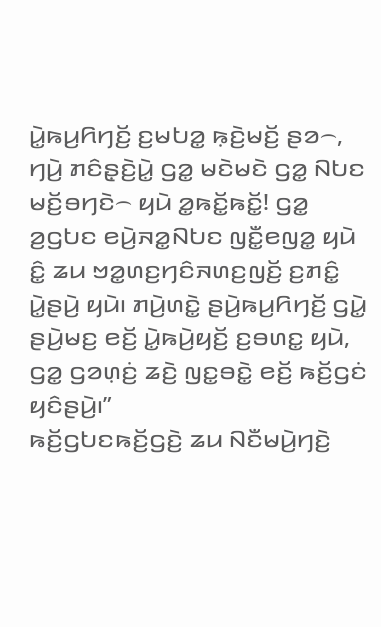ꤣꤧ꤭ꤒꤣ꤬ꤖꤚꤢꤩ꤬ ꤢ꤬ꤗꤝꤤ꤭ ꤒ꤫ꤢꤧ꤬ꤗꤢꤩ꤬ ꤔꤤ꤮, ꤚꤣꤧ꤬ ꤊꤢꤨꤔ꤫ꤢꤧ꤬ꤣꤧ꤭ ꤞꤤ꤭ ꤗꤢꤧꤗꤢꤧ ꤞꤤ꤭ ꤡꤝꤢ ꤗꤢꤩ꤬ꤋꤚꤢꤧ꤮ ꤟꤣꤧ ꤤ꤭ꤒꤢꤩ꤭ꤒꤢꤩ꤭! ꤞꤤ꤭ ꤤ꤬ꤞꤝꤢ ꤕꤣꤧ꤬ꤏꤤ꤭ꤡꤝꤢ ꤜꤢꤪ꤭ꤕꤜꤤ꤭ ꤟꤣꤧ ꤢꤨ꤭ ꤘꤣ ꤠꤤ꤭ꤛꤢ꤬ꤚꤢꤨꤏꤛꤢ꤬ꤜꤢꤩ꤬ ꤢ꤬ꤊꤢꤨ꤭ ꤣꤧ꤭ꤔꤣꤧ꤬ ꤟꤣꤧ꤯ ꤊꤣꤧ꤬ꤛꤢꤧ꤭ ꤔꤣꤧ꤬ꤒꤣ꤬ꤖꤚꤢꤩ꤬ ꤞꤣꤧ꤭ ꤔꤣꤧ꤬ꤗꤢ꤬ ꤕꤢꤩ꤬ ꤣꤧ꤭ꤒꤣꤧ꤬ꤟꤢꤩ꤬ ꤢ꤬ꤋꤛꤢ꤭ ꤟꤣꤧ, ꤞꤤ꤭ ꤞꤤꤛ꤫ꤢꤦ꤬ ꤘꤢꤧ꤬ ꤜꤢ꤭ꤋꤢꤧ꤭ ꤕꤢꤩ꤬ ꤒꤢꤩ꤬ꤞꤢꤦ ꤟꤢꤨꤔꤣꤧ꤬꤯”
ꤒꤢꤩ꤬ꤞꤝꤢꤒꤢꤩ꤬ꤞꤢꤧ꤬ ꤘꤣ ꤡꤢꤪꤗꤣꤧ꤬ꤚꤢꤧ꤬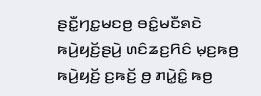ꤔꤢꤪ꤭ꤚꤢ꤭ꤗꤢꤥ꤬ ꤋꤢꤨ꤭ꤗꤢꤪꤎꤢꤧ ꤒꤣꤧ꤬ꤟꤢꤩ꤬ꤔꤣꤧ꤬ ꤛꤢꤨꤘꤢ꤬ꤖꤢꤨ ꤗ꤫ꤢ꤬ꤒꤥ꤬ ꤒꤣꤧ꤬ꤟꤢꤩ꤬ ꤢ꤬ꤒꤢꤩ꤬ ꤥ꤬ ꤊꤣꤧ꤭ꤢꤨ꤭ ꤒꤥ꤬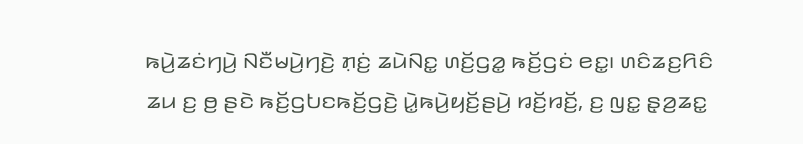ꤒꤣꤧ꤬ꤘꤢꤦꤚꤣꤧ꤬ ꤡꤢꤪꤗꤣꤧ꤬ꤚꤢꤧ꤬ ꤊ꤫ꤢꤦ꤬ ꤘꤣꤧꤡꤢ꤭ ꤛꤢꤩ꤬ꤞꤤ꤭ ꤒꤢꤩ꤬ꤞꤢꤦ ꤕꤢ꤭꤯ ꤛꤢꤨꤘꤢ꤬ꤖꤢꤨ ꤘꤣ ꤢ꤬ ꤥ꤬ ꤔꤢꤧ ꤒꤢꤩ꤬ꤞꤝꤢꤒꤢꤩ꤬ꤞꤢꤧ꤬ ꤣꤧ꤭ꤒꤣꤧ꤬ꤟꤢꤩ꤬ꤔꤣꤧ꤬ ꤙꤢꤩ꤬ꤙꤢꤩ꤬, ꤢ꤬ ꤜꤢ꤭ ꤔ꤫ꤤ꤬ꤘꤢ꤭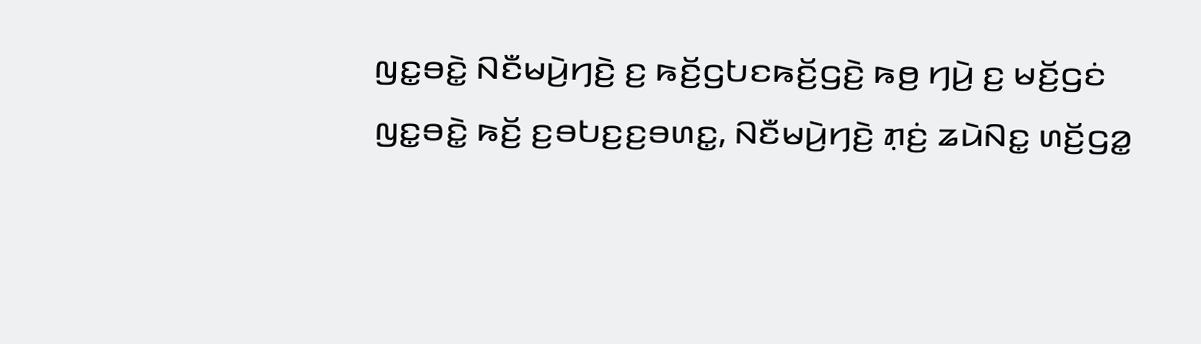ꤜꤢ꤭ꤋꤢꤧ꤭ ꤡꤢꤪꤗꤣꤧ꤬ꤚꤢꤧ꤬ ꤢ꤬ ꤒꤢꤩ꤬ꤞꤝꤢꤒꤢꤩ꤬ꤞꤢꤧ꤬ ꤒꤥ꤬ ꤚꤣꤧ꤬ ꤢ꤬ ꤗꤢꤩ꤬ꤞꤢꤦ ꤜꤢ꤭ꤋꤢꤧ꤭ ꤒꤢꤩ꤬ ꤢ꤬ꤋꤝꤢ꤬ꤢ꤬ꤋꤛꤢ꤭, ꤡꤢꤪꤗꤣꤧ꤬ꤚꤢꤧ꤬ ꤊ꤫ꤢꤦ꤬ ꤘꤣꤧꤡꤢ꤭ ꤛꤢꤩ꤬ꤞꤤ꤭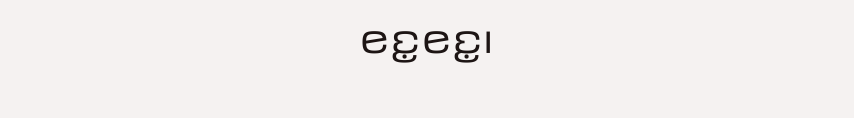ꤕꤢ꤭ꤕꤢ꤭꤯